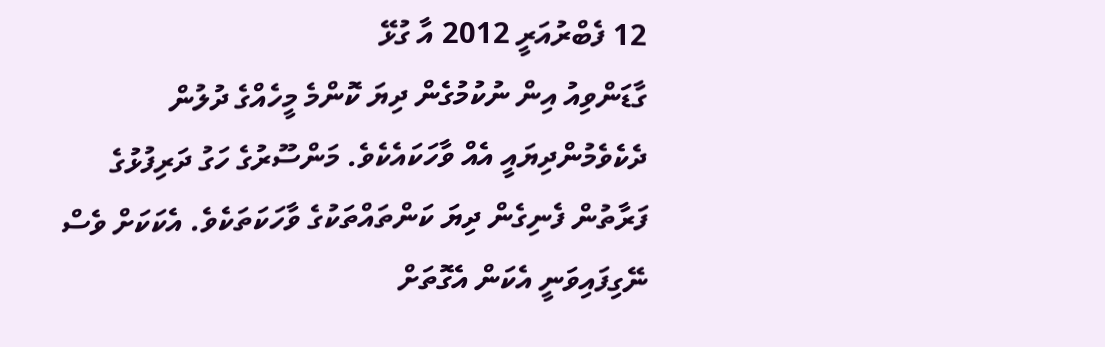12 ފެބްރުއަރީ 2012 އާ ގުޅޭ
ގާޑަންވިއު އިން ނުކުމުގެން ދިޔަ ކޮންމެ މީހެއްގެ ދުލުން ދެކެވެމުންދިޔައީ އެއް ވާހަކައެކެވެ. މަންސޫރުގެ ހަގު ދަރިފުޅުގެ ފަރާތުން ފެނިގެން ދިޔަ ކަންތައްތަކުގެ ވާހަކަތަކެވެ. އެކަކަށް ވެސް ނޭގިފައިވަނީ އެކަން އެގޮތަށް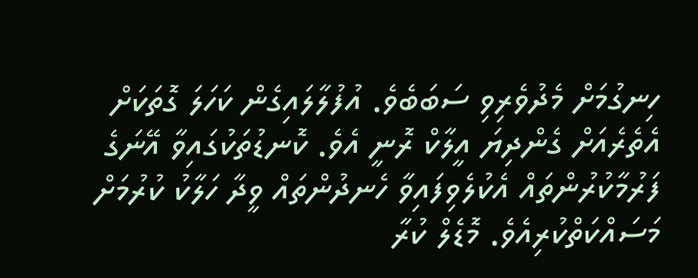ހިނގުމަށް މެދުވެރިވި ސަބަބެވެ. އުފުލާލައިގެން ކަހަލަ ގޮތަކަށް އެތެރެއަށް ގެންދިޔަ އީލާކް ރޮނީ އެވެ. ކޮނޑުތަކުގައިވާ އޭނަގެ ފަރުމާކުރުންތައް އެކުލެވިފައިވާ ހެނދުންތައް ވީދާ ހަލާކު ކުރުމަށް މަސައްކަތްކުރިއެވެ. މޮޑެލް ކުރާ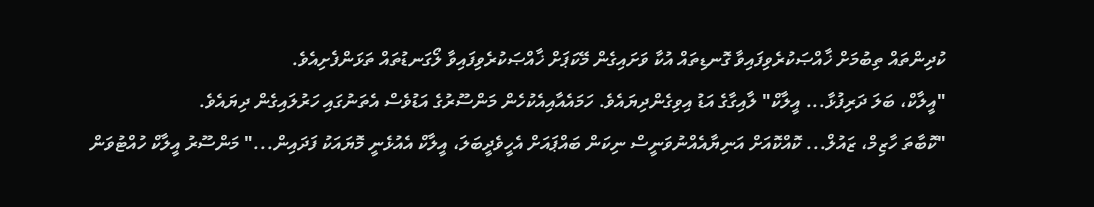ކުދިންތައް ތިބުމަށް ޚާއްޞަކުރެވިފައިވާ ގޮނޑިތައް އުކާ ވަށައިގެން މޭކަޕަށް ޚާއްޞަކުރެވިފައިވާ ލޯގަނޑުތައް ތަޅަންފެށިއެވެ.
"އީލާކް، ބަލަ ދަރިފުޅާ... އީލާކް" ލާއިގާގެ އަޑު އިވިގެންދިޔައެވެ. ހަމައެއާއިއެކުހެން މަންސޫރުގެ އަޑުވެސް އެތަނުގައި ހަރުލައިގެން ދިޔައެވެ.
"ކޮބާތަ ހާޒިމް، ޒައުލް... ކޮއްކޮއަށް އަނިޔާއެއްނުވަނީސް ނިކަން ބައްޕައަށް އެހީވެދީބަލަ، އީލާކް އެއުޅެނީ މޮޔައަކު ފަދައިން..." މަންސޫރު އީލާކް ހުއްޓުވަން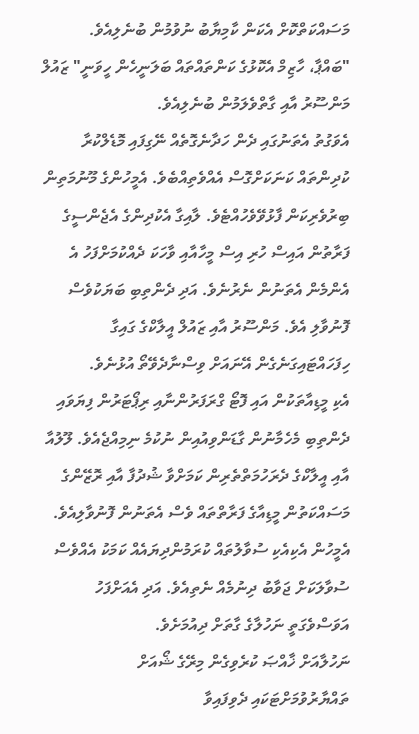މަސައްކަތްކޮށް އެކަން ކާމިޔާބު ނުވުމުން ބުނެލިއެވެ.
"ބައްޕާ، ހާޒިމް އެކޮޅުގެ ކަންތައްތައް ބަލަނީހެން ހީވަނީ" ޒައުލް މަންސޫރު އާއި ގާތްވެލަމުން ބުނެލިއެވެ.
އެވަގުތު އެތަނުގައި ދެން ހަދާނެގޮތެއް ނޭގިފައި މޮޑެލްކުރާ ކުދިންތައް ކަނަކަށްގޮސް އެއްވެތިއްބެވެ. އެމީހުންގެ މޫނުމަތިން ބިރުވެރިކަން ފާޅުވޭވެހުއްޓެވެ. ލާއިގާ އެކުދިންގެ އެޖެންސީގެ ފަރާތުން އައިސް ހުރި އިސް މީހާއާއި ވާހަކަ ދެއްކުމަށްފަހު އެ އެންމެން އެތަނުން ނެރުނެވެ. އަދި ދެންތިބި ބަޔަކުވެސް ފޮނުވާލި އެވެ. މަންސޫރު އާއި ޒައުލް އީލާކްގެ ގައިގާ ހިފަހައްޓައިގަނެގެން އޭނައަށް ވިސްނާދެވޭތޯ އުޅުނެވެ.
އެކި މީޑިއާތަކުން އައި ފޮޓޯ ގްރަފަރުންނާއި ރިޕޯޓަރުން ފިޔަވައި ދެންތިބި މެހެމާނުން ގާޑަންވިއުއިން ނުކުމެ ނިމިއްޖެއެވެ. ލޫލުއާ އާއި އީލާކްގެ ދެރަހުމަތްތެރިން ކަމަށްވާ ޝުދުފާ އާއި ރޮޒޭންގެ މަސައްކަތުން މީޑިއާގެ ފަރާތްތައް ވެސް އެތަނުން ފޮނުވާލިއެވެ. އެމީހުން އެކިއެކި ސުވާލުތައް ކުރަމުންދިޔައެއް ކަމަކު އެއްވެސް ސުވާލަކަށް ޖަވާބު ދިނުމެއް ނެތިއެވެ. އަދި އެއަށްފަހު އަވަސްވެގަތީ ނަހުލާގެ ގާތަށް ދިއުމަށެވެ.
ނަހުލާއަށް ޚާއްޞަ ކުރެވިގެން މިރޭގެ ޝޯއަށް ތައްޔާރުވުމަށްޓަކައި ދެވިފައިވާ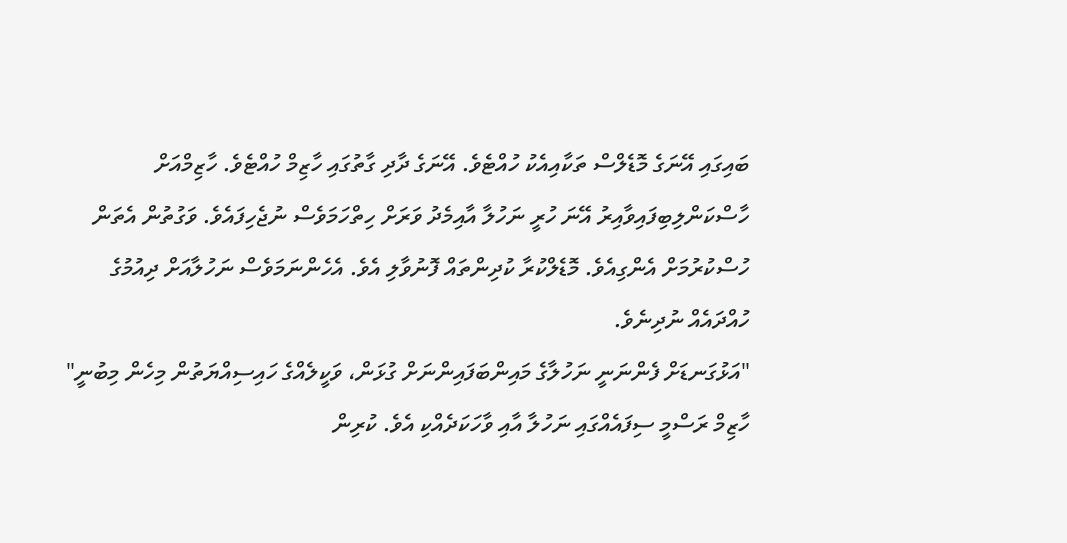ބައިގައި އޭނަގެ މޮޑެލްސް ތަކާއިއެކު ހުއްޓެވެ. އޭނަގެ ދާދި ގާތުގައި ހާޒިމް ހުއްޓެވެ. ހާޒިމްއަށް ހާސްކަންލިބިފައިވާއިރު އޭނަ ހުރީ ނަހުލާ އާއިމެދު ވަރަށް ހިތްހަމަވެސް ނުޖެހިފައެވެ. ވަގުތުން އެތަން ހުސްކުރުމަށް އެންގިއެވެ. މޮޑެލްކުރާ ކުދިންތައް ފޮނުވާލި އެވެ. އެހެންނަމަވެސް ނަހުލާއަށް ދިއުމުގެ ހުއްދައެއް ނުދިނެވެ.
"އަޅުގަނޑަށް ފެންނަނީ ނަހުލާގެ މައިންބަފައިންނަށް ގުޅަން، ވަކީލެއްގެ ހައިސިއްޔަތުން މިހެން މިބުނީ" ހާޒިމް ރަސްމީ ސިފައެއްގައި ނަހުލާ އާއި ވާހަކަދެއްކި އެވެ. ކުރިން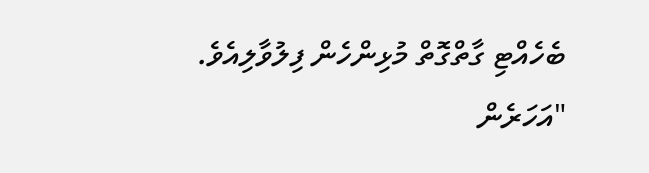ބެހެއްޓި ގާތްގޮތް މުޅިންހެން ފިލުވާލިއެވެ.
"އަހަރެން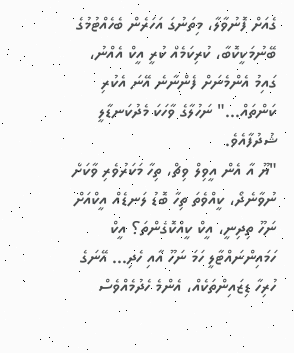ގެއަށް ފޮނުވާލާ، މިތަނުގަ އަހަރެން ބެހެއްޓުމުގެ ބޭނުމަކީކޮބާ، ކުރިކަމެއް ކުރީ އީކް އެއްނު، ގައިމު އެންމެނަށް ފެންނާނެ އޭނަ އެކުރި ކަންތައް..." ނަހުލާގެ ވާހަކަ މެދުކަނޑާލީ ޝުދުފާއެވެ.
"ޔޫ އާ އެން އީވިލް ވިޗް، ތިހާ މަކަރުވެރި ވާކަށް ނުވާނެދޯ، ކީއްވެތަ ތިހާ ބޮޑު ލަނޑެއް އީކްއަށް ނަހޫ ތިދިނީ، އީކް ކީއްކޮގެންތަ؟ އީކް ހަމައިންނައްޓާލީ ހަމަ ނަހޫ އާއި ހެދި... އޭނަގެ ހުރިހާ ޑިޒައިންތަކެއް، އެންމެ ހެދުމެއްވެސް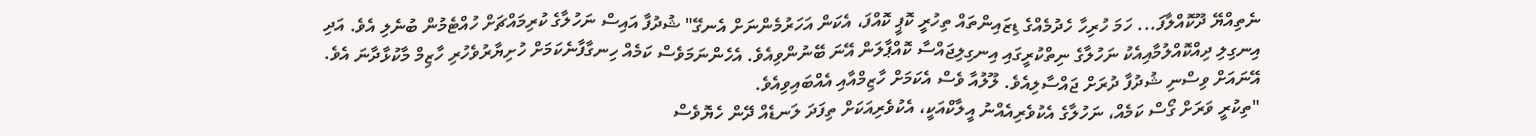ނެތިއްޔޭ ދޫކޮއްލާފަ... ހަމަ ހުރިހާ ހެދުމެއްގެ ޑިޒައިންތައް ތިހުރީ ކޮޕީ ކޮއްފަ، އެކަން އަހަރުމެންނަށް އެނގޭ" ޝުދުފާ އައިސް ނަހުލާގެ ކުރިމައްޗަށް ހުއްޓެމުން ބުނެލި އެވެ. އަދި އިނގިލި ދިއްކޮއްލުމާއިއެކު ނަހުލާގެ ނިތްކުރީގައި އިނގިލިޖައްސާ ކޮއްޕާލަން އޭނަ ބޭނުންވިއެވެ. އެހެންނަމަވެސް ކަމެއް ހިނގާފާނެކަމަށް ހުށިޔާރުވެހުރި ހާޒިމް މާކުޅާދާނަ އެވެ. އޭނައަށް ވިސްނި ޝުދުފާ ދުރަށް ޖައްސާލިއެވެ. ލޫލުއާ ވެސް އެކަމަށް ހާޒިމްއާއި އެއްބައިވިއެވެ.
"ތިކުރީ ވަރަށް ގޯސް ކަމެއް، ނަހުލާގެ އެކުވެރިއެއްނު އީލާކްއަކީ، އެކުވެރިއަކަށް ތިފަދަ ލަނޑެއް ދޭން ހެޔޮވެސް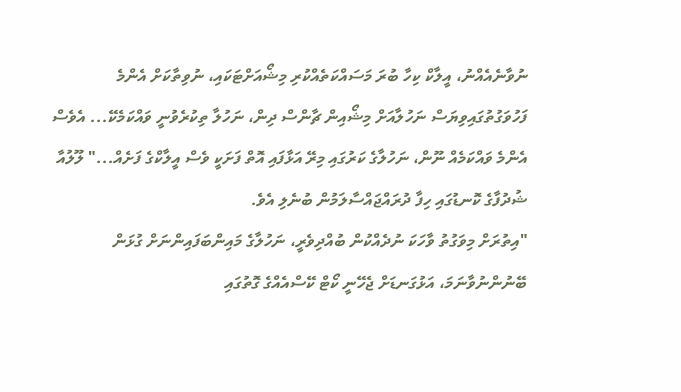ނުވާނެއެއްނު، އީލާކް ކިހާ ބުރަ މަސައްކަތެއްކުރި މިޝޯއަށްޓަކައި، ނުވިތާކަށް އެންމެ ފަހުވަގުތުގައިވިޔަސް ނަހުލާއަށް މިޝޯއިން ޗާންސް ދިން، ނަހުލާ ތިކުރެވުނީ ވައްކަމެކޭ... އެވެސް އެންމެ ވައްކަމެއް ނޫން، ނަހުލާގެ ކަރުގައި މިރޭ އަޅާފައި އޮތް ފަށަކީ ވެސް އީލާކްގެ ފަށެއް..." ލޫލުއާ ޝުދުފާގެ ކޮނޑުގައި ހިފާ ދުރައްޖައްސާލަމުން ބުނެލި އެވެ.
"އިތުރަށް މިވަގުތު ވާހަކަ ނުދެއްކުން ބުއްދިވެރީ، ނަހުލާގެ މައިންބަފައިންނަށް ގުޅަން ބޭނުންނުވާނަމަ، އަޅުގަނޑަށް ޖެހޭނީ ކޯޓް ކޭސްއެއްގެ ގޮތުގައި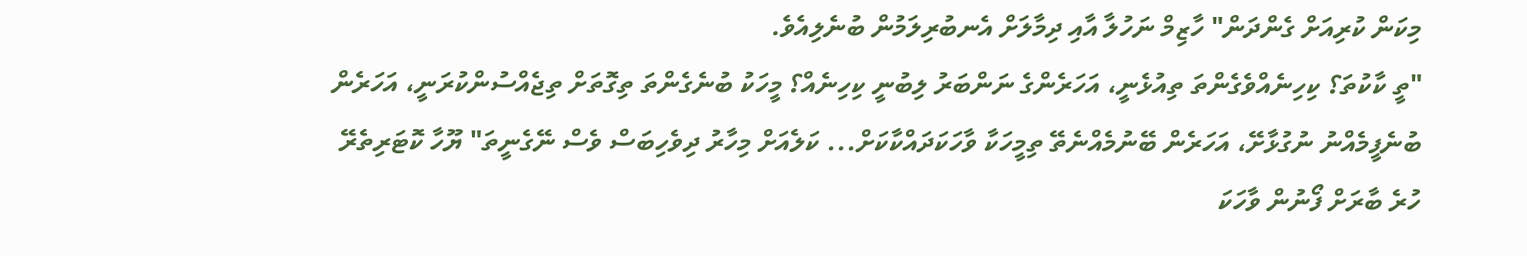މިކަން ކުރިއަށް ގެންދަން" ހާޒިމް ނަހުލާ އާއި ދިމާލަށް އެނބުރިލަމުން ބުނެލިއެވެ.
"ތީ ކާކުތަ؟ ކިހިނެއްވެގެންތަ ތިއުޅެނީ، އަހަރެންގެ ނަންބަރު ލިބުނީ ކިހިނެއް؟ މީހަކު ބުނެގެންތަ ތިގޮތަށް ތިޖެއްސުންކުރަނީ، އަހަރެން ބުނެފީމެއްނު ނުގުޅާށޭ، އަހަރެން ބޭނުމެއްނެތޭ ތިމީހަކާ ވާހަކަދައްކާކަށް... ކަލެއަށް މިހާރު ދިވެހިބަސް ވެސް ނޭގެނީތަ" ޔޫހާ ކޮޓަރިތެރޭ ހުރެ ބާރަށް ފޯނުން ވާހަކަ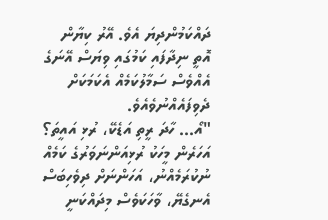ދައްކަމުންދިޔަ އެވެ. އޭރު ކިޔާން އޮތީ ނިދާފައި ކަމުގައި ވިޔަސް އޭނަގެ އެއްވެސް ސަމާލުކަމެއް އެކަމަކަށް ދެވިފައެއްނުވެއެވެ.
"އޯ... ހާދަ ރީތި އަޑެކޭ، ރުޅި އައީތަ؟ އަހަރެން މީހަކު ރުޅިއަންނަވަރުގެ ކަމެއް ނުކުރަމެއްނު، އަހަންނަށް ދިވެހިބަސް އެނގެޔޭ، ވާހަކަވެސް މިދައްކަނީ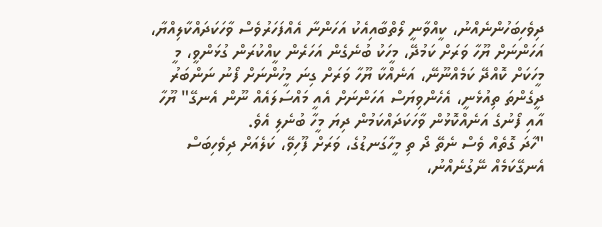ދިވެހިބަހުންނެއްނު، ކީއްވާނީ ލޯތްބާއިއެކު އަހަންނާ އެއްފަހަރުވެސް ވާހަކަދައްކާލިއްޔާ، އަހަންނަށް ޔޫހާ ވަރަށް ކަމުދޭ، މީހަކު ބުނެގެން އަހަރެން ކީއްކުރަން ގުޅަންވީ، މީ މީހަކަށް ކޮއްދޭ ކަމެއްނޫނޭ، އަނެއްކާ ޔޫހާ ވަރަށް ގިނަ މީހުންނަށް ފޯނު ނަންބަރު ދީގެންތަ ތިއުޅެނީ، އެހެންވިޔަސް އަހަންނަށް އެއީ މައްސަލައެއް ނޫން އެނގޭ" ޔޫހާ އާއި ފޯނުގެ އަނެއްކޮޅުން ވާހަކަދައްކަމުން ދިޔަ މީހާ ބުނެލި އެވެ.
"ހާދަ ގޮތެއް ވެސް ނެތޭ ދޯ ތި މީހާގަނޑުގެ، ވަރަށް ފޫހިވޭ، ކަލެއަށް ދިވެހިބަސް އެނގޭކަމެއް ނޭގުނެއްނު،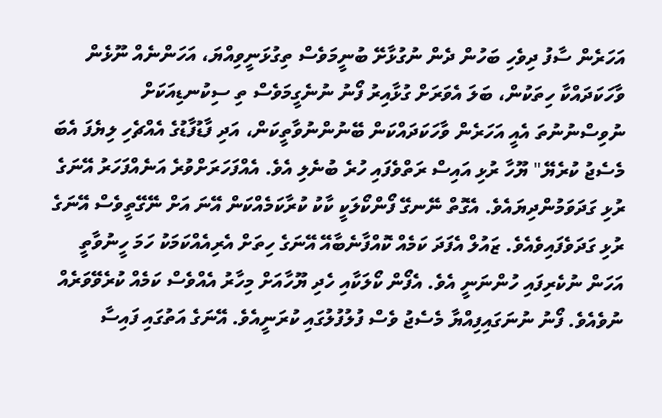އަހަރެން ސާފު ދިވެހި ބަހުން ދެން ނުގުޅާށޭ ބުނީމަވެސް ތިގުޅަނީވިއްޔަ، އަހަންނެއް ނޫޅެން ވާހަކަދައްކާ ހިތަކުން، ބަލަ އެވަރަށް ގުޅާއިރު ފޯނު ނުނެގީމަވެސް ތި ސިކުނޑިއަކަށް ނުވިސްނުނުތަ އެއީ އަހަރެން ވާހަކަދައްކަން ބޭނުންނުވާތީކަން، އަދި ފާޑުފާޑުގެ އެއްޗެހި ލިޔެފަ އެބަ މެސެޖު ކުރެޔޭ" ޔޫހާ ރުޅި އައިސް ރަތްވެފައި ހުރެ ބުނެލި އެވެ. އެއްފަހަރަށްވުރެ އަނެއްފަހަރު އޭނަގެ ރުޅި ގަދަވަމުންދިޔައެވެ. އެގޮތް ނޭނގޭ ފޯންކޯލަކީ ކާކު ކުރާކަމެއްކަން އޭނަ އަށް ނޭގޭތީވެސް އޭނަގެ ރުޅި ގަދަވެފައިވެއެވެ. ޒައުލް އެފަދަ ކަމެއް ކޮއްފާނެބާއޭ އޭނަގެ ހިތަށް އެރިއެއްކަމަކު ހަމަ ހީނުވާތީ އަހަން ނުކެރިފައި ހުންނަނީ އެވެ. އެފޯން ކޯލަކާއި ހެދި ޔޫހާއަށް މިހާރު އެއްވެސް ކަމެއް ކުރެވޭވަރެއް ނުވެއެވެ. ފޯނު ނުނަގައިފިއްޔާ މެސެޖު ވެސް ފުލުފުލުގައި ކުރަނީއެވެ. އޭނަގެ އަތުގައި ފައިސާ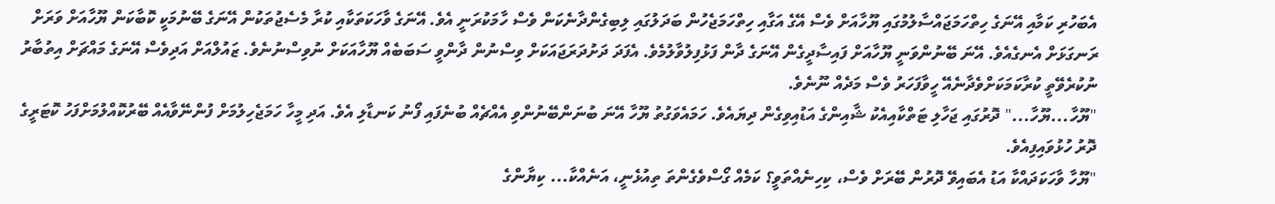އެބަހުރި ކަމާއި އޭނަގެ ހިތްހަމަޖައްސާލުމުގައި ޔޫހާއަށް ވެސް އޭގެ އަގާއި ހިތްހަމަޖެހުން ބަދަލުގައި ލިބިގެންދާނެކަން ވެސް ހާމަކުރަނީ އެވެ. އޭނަގެ ވާހަކަތަކާއި ކުރާ މެސެޖުތަކުން އޭނަގެ ބޭނުމަކީ ކޮބާކަން ޔޫހާއަށް ވަރަށް ރަނގަޅަށް އެނގެއެވެ. އޭނަ ބޭނުންވަނީ ޔޫހާއަށް ފައިސާދީގެން އޭނަގެ ދާން ފަޅުފިލުވާލުމެވެ. އެފަދަ ދަށުދަރަޖައަކަށް ވިސްނުން ދާންވީ ސަބަބެއް ޔޫހާއަކަށް ނުވިސްނުނެވެ. ޒައުލްއަށް އަދިވެސް އޭނަގެ މައްޗަށް އިތުބާރު ނުކުރެވޭތީ ކުރާކަމަކަށްވެދާނެއޭ ހީވާފަހަރު ވެސް މަދެއް ނޫނެވެ.
"ޔޫހާ...ޔޫހާ..." ދޮރުގައި ޖަހާލި ޓަތްކާއިއެކު ޝާއިންގެ އަޑުއިވިގެން ދިޔައެވެ. ހަމައެވަގުތު ޔޫހާ އޭނަ ބުނަންބޭނުންވި އެއްޗެއް ބުނެފައި ފޯނު ކަނޑާލި އެވެ. އަދި މީހާ ހަމަޖެހިލުމަށް ފުންނޭވާއެއް ބޭރުކޮއްލުމަށްފަހު ކޮޓަރީގެ ދޮރު ހުޅުވައިފިއެވެ.
"ޔޫހާ ވާހަކަދައްކާ އަޑު އެބައިވޭ ދޮރުން ބޭރަށް ވެސް، ކިހިނެއްތަވީ؟ ކަމެއް ގޯސްވެގެންތަ ތިއުޅެނީ، އަނެއްކާ... ކިޔާންގެ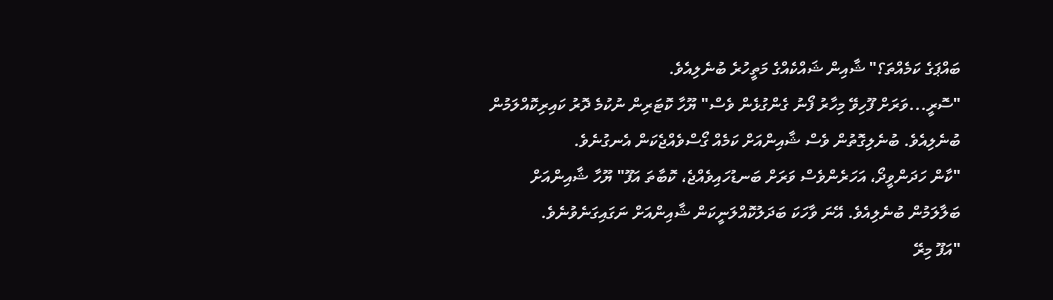ބައްޕަގެ ކަމެއްތަ؟" ޝާއިން ޝައްކެއްގެ މަތީހުރެ ބުނެލިއެވެ.
"ސޮރީ...ވަރަށް ފޫހިވޭ މިހާރު ފޯނު ގެންގުޅެން ވެސް" ޔޫހާ ކޮޓަރިން ނުކުމެ ދޮރު ކައިރިކޮއްލަމުން ބުނެލިއެވެ. ބުނެލިގޮތުން ވެސް ޝާއިންއަށް ކަމެއް ގޯސްވެއްޖެކަން އެނގުނެވެ.
"ކާން ހަދަންވީދޯ، އަހަރެންވެސް ވަރަށް ބަނޑުހައިވެއްޖެ، ކޮބާތަ އަފޫ" ޔޫހާ ޝާއިންއަށް ބަލާލަމުން ބުނެލިއެވެ. އޭނަ ވާހަކަ ބަދަލުކޮއްލަނީކަން ޝާއިންއަށް ނަގައިގަނެވުނެވެ.
"އަފޫ މިރޭ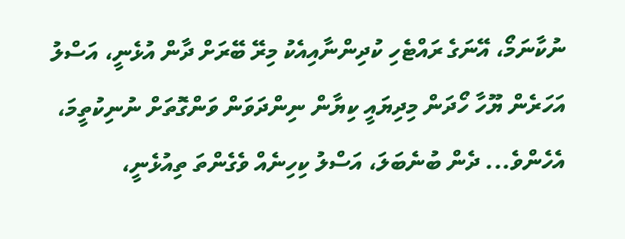ނުކާނަމޯ، އޭނަގެ ރައްޓެހި ކުދިންނާއިއެކު މިރޭ ބޭރަށް ދާން އުޅެނީ، އަސްލު އަހަރެން ޔޫހާ ހޯދަން މިދިޔައީ ކިޔާން ނިންދަވަން ވަންގޮތަށް ނުނިކުތީމަ، އެހެންވެ... ދެން ބުނެބަލަ، އަސްލު ކިހިނެއް ވެގެންތަ ތިއުޅެނީ،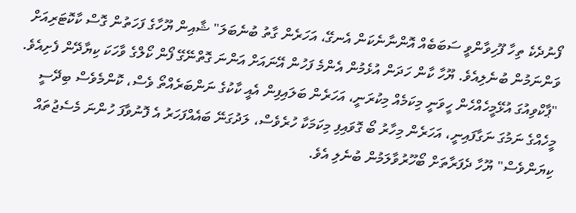ފޯނުދެކެ ތިހާ ފޫހިވާންވީ ސަބަބެއް އޮންނާނެކަން އެނގޭ، އަހަރެން ގާތު ބުނެބަލަ" ޝާއިން ޔޫހާގެ ފަހަތުން ގޮސް ކާކޮޓަރިއަށް ވަންނަމުން ބުނެލިއެވެ. ޔޫހާ ކާން ހަދަން އުޅެމުން އެންމެ ފަހުން އޭނައަށް އަންނަ ގޮތްނޭގޭ ފޯން ކޯލްގެ ވާހަކަ ކިޔާދޭން ފެށިއެވެ.
"ޕާކްވިއުގަ އުޅޭމީހެއްހެން ހީވަނީ މިކަމެއް މިކުރަނީ، އަހަރެން ބަލައިފިން އެއީ ކާކުގެ ނަންބަރެއްތޯ ވެސް، ކޮންމެވެސް ބިދޭސީ މީހެއްގެ ނަމުގަ ނަގާފައިނީ، އަހަރެން މިހާރު ބޯ ގޮވައިފި މިކަމަކާ ހުރެވެސް، ލަދުގަނޭ ބައެއްފަހަރު އެ ފޮނުވާފަ ހުންނަ މެސެޖުތައް ކިޔަންވެސް" ޔޫހާ ދެފަރާތަށް ބޯހޫރުވާލަމުން ބުނެލި އެވެ.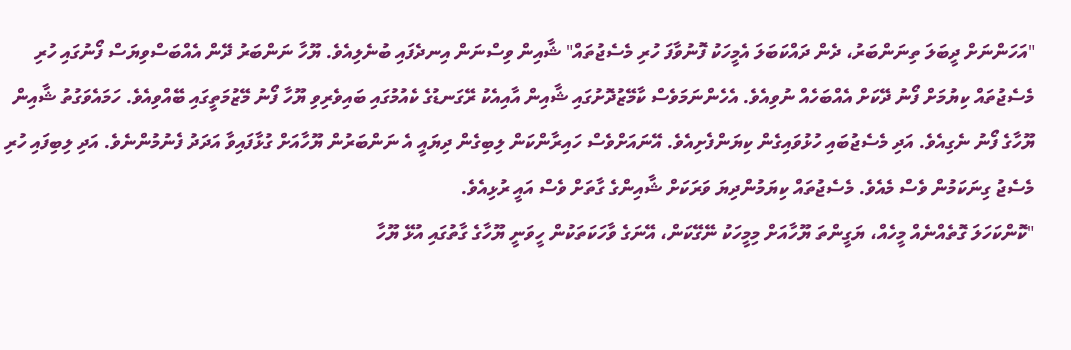"އަހަންނަށް ދީބަލަ ތިނަންބަރު، ދެން ދައްކަބަލަ އެމީހަކު ފޮނުވާފަ ހުރި މެސެޖުތައް" ޝާއިން ވިސްނަން އިނދެފައި ބުނެލިއެވެ. ޔޫހާ ނަންބަރު ދޭން އެއްބަސްވިޔަސް ފޯނުގައި ހުރި މެސެޖުތައް ކިޔުމަށް ފޯނު ދޭކަށް އެއްބަހެއް ނުވިއެވެ. އެހެންނަމަވެސް ކާމޭޒުދޮށުގައި ޝާއިން އާއިއެކު ރޭގަނޑުގެ ކެއުމުގައި ބައިވެރިވި ޔޫހާ ފޯނު މޭޒުމަތީގައި ބޭއްވިއެވެ. ހަމައެވަގުތު ޝާއިން ޔޫހާގެ ފޯނު ނެގިއެވެ. އަދި މެސެޖުބައި ހުޅުވައިގެން ކިޔަންފެށިއެވެ. އޭނައަށްވެސް ހައިރާންކަން ލިބިގެން ދިޔައީ އެ ނަންބަރުން ޔޫހާއަށް ގުޅާފައިވާ އަދަދު ފެނުމުންނެވެ. އަދި ލިބިފައި ހުރި މެސެޖު ގިނަކަމުން ވެސް މެއެވެ. މެސެޖުތައް ކިޔަމުންދިޔަ ވަރަކަށް ޝާއިންގެ ގާތަށް ވެސް އައީ ރުޅިއެވެ.
"ކޮންކަހަލަ ގޮތެއްނެއް މީހެއް، ޔަގީންތަ ޔޫހާއަށް މިމީހަކު ނޭގޭކަން، އޭނަގެ ވާހަކަތަކުން ހީވަނީ ޔޫހާގެ ގާތުގައި އުޅޭ ޔޫހާ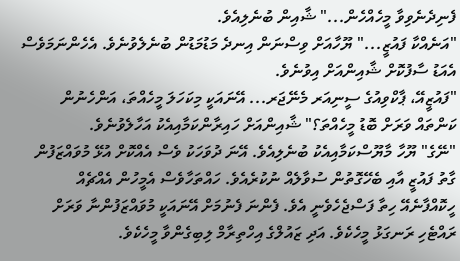ފެނިދެނެވިވާ މީހެއްހެން..." ޝާއިން ބުނެލިއެވެ.
"އަނެއްކާ ފައުޒީ..." ޔޫހާއަށް ވިސްނަން އިނދެ މަޑުމަޑުން ބުނެލެވުނެވެ. އެހެންނަމަވެސް އެއަޑު ސާފުކޮށް ޝާއިންއަށް އިވުނެވެ.
"ފައުޒީއޭ، ޕާކްވިއުގެ ސީނިއަރ މެނޭޖަރ... އޭނައަކީ މިކަހަލަ މީހެއްތަ، އަންހެނުން ކަންތައް ވަރަށް ބޮޑު މީހެއްތަ؟" ޝާއިންއަށް ހައިރާންކަމާއިއެކު އަހާލެވުނެވެ.
"ނޭގެ" ޔޫހާ މާޔޫސްކަމާއިއެކު ބުނެލިއެވެ. އޭނަ ދުވަހަކު ވެސް އެއްކޮށް އުޅޭ މުވައްޒަފުން ގާތު ފައުޒީ އާއި ބެހޭގޮތުން ސުވާލެއް ނުކުރެއެވެ. ހައްތަހާވެސް އެމީހުން އެއްޗެއް ހީކޮއްފާނެއޭ ހިތާ ފަސްޖެހެވެނީ އެވެ. ފެންނަ ފެނުމަށް އޭނައަކީ މުވައްޒަފުންނާ ވަރަށް ރައްޓެހި ރަނގަޅު މީހެކެވެ. އަދި ޒައުލްގެ އިހްތިރާމް ލިބިގެންވާ މީހެކެވެ.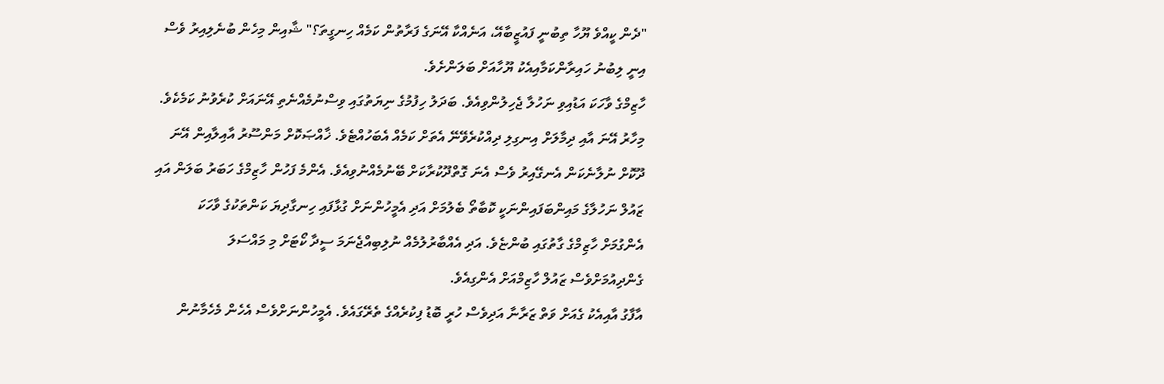"ދެން ކީއްވެ ޔޫހާ ތިބުނީ ފައުޒީބާއޭ، އަނެއްކާ އޭނަގެ ފަރާތުން ކަމެއް ހިނގީތަ؟" ޝާއިން މިހެން ބުނެލިއިރު ވެސް އިނީ ލިބުނު ހައިރާންކަމާއިއެކު ޔޫހާއަށް ބަލަންށެވެ.
ހާޒިމްގެ ވާހަކަ އަޑުއިވި ނަހުލާ ޖެހިލުންވިއެވެ. ބަދަލު ހިފުމުގެ ނިޔަތުގައި ވިސްނުމެއްނެތި އޭނައަށް ކުރެވުނު ކަމެކެވެ. މިހާރު އޭނަ އާއި ދިމާލަށް އިނގިލި ދިއްކުރެވޭނޭ އެތަށް ކަމެއް އެބަހުއްޓެވެ. ޚާއްޞަކޮށް މަންސޫރު އާއިލާއިން އޭނަ ދޫކޮށް ނުލާނެކަން އެނގޭއިރު ވެސް އެނަ ގޮތްދޫކުރާކަށް ބޭނުމެއްނުވިއެވެ. އެންމެ ފަހުން ހާޒިމްގެ ހަބަރު ބަލަން އައި ޒައުލް ނަހުލާގެ މައިންބަފައިންނަކީ ކޮބާތޯ ބެލުމަށް އަދި އެމީހުންނަށް ގުޅާފައި ހިނގާދިޔަ ކަންތަކުގެ ވާހަކަ އެންގުމަށް ހާޒިމްގެ ގާތުގައި ބުންޏެވެ. އަދި އެއްބާރުލުމެއް ނުލިބިއްޖެނަމަ ސީދާ ކޯޓަށް މި މައްސަލަ ގެންދިއުމަށްވެސް ޒައުލް ހާޒިމްއަށް އެންގިއެވެ.
އާފާގު އާއިއެކު ގެއަށް ވަތް ޒަރާނާ އަދިވެސް ހުރީ ބޮޑު ފިކުރެއްގެ ތެރޭގައެވެ. އެމީހުންނަށްވެސް އެހެން މެހެމާނުން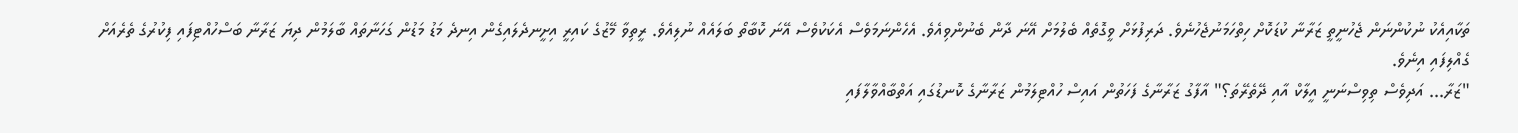ތަކާއިއެކު ނުކުންނަން ޖެހުނީތީ ޒަރާނާ ކުޑަކޮށް ހިތްހަމަނުޖެހުނެވެ. ދަރިފުޅަށް ވީގޮތެއް ބެލުމަށް އޭނަ ދާން ބެނުންވިއެވެ. އެހެންނަމަވެސް އެކަކުވެސް އޭނަ ކޮބާތޯ ބަލައެއް ނުލިއެވެ. ރީތިވާ މޭޒުގެ ކައިރީ އިށީނދެލައިގެން އިނދެ މަޑު މަޑުން ގަހަނާތައް ބާލަމުން ދިޔަ ޒަރާނާ ބަސްހުއްޓިފައި ފިކުރުގެ ތެރެއަށް ގެއްލިފައި އިނެވެ.
"ޒަރާ... އަދިވެސް ތިވިސްނަނީ އީލާކް އާއި ދޭތެރޭތަ؟" އާފާގު ޒަރާނާގެ ފަހަތުން އައިސް ހުއްޓިލަމުން ޒަރާނާގެ ކޮނޑުގައި އަތްބާއްވާލާފައި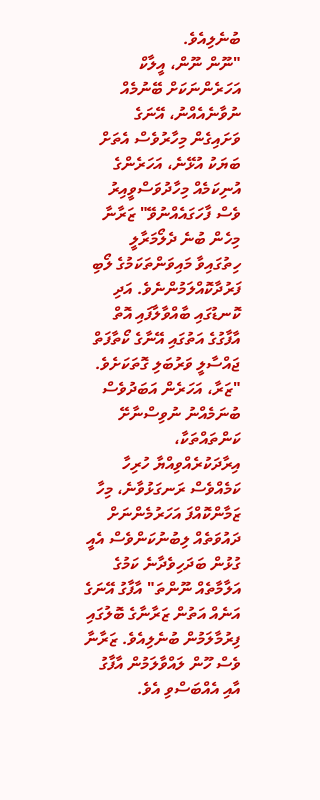ބުނެލިއެވެ.
"ނޫން ނޫން، އީލާކް އަހަރެންނަކަށް ބޭނުމެއް ނުވާނެއެއްނު، އޭނަގެ ވަށައިގެން މިހާރުވެސް އެތަށް ބަޔަކު އުޅޭނެ، އަހަރެންގެ އުނިކަމެއް މިހާދުވަސްވީއިރު ވެސް ފާހަގައެއްނުވޭ" ޒަރާނާ މިހެން ބުނެ ދެލޯމަރާލީ ހިތުގައިވާ މައިވަންތަކަމުގެ ލޯބި ފަރުދާކޮއްލަމުންނެވެ. އަދި ކޮނޑުގައި ބާއްވާލާފައި އޮތް އާފާގުގެ އަތުގައި އޭނާގެ ކޯތާފަތް ޖައްސާލީ ވަރުބަލި ގޮތަކަށެވެ.
"ޒަރާ، އަހަރެން އަބަދުވެސް ބުނަމެއްނު ނުވިސްނާށޭ ކަންތައްތަކާ، އިރާދަކުރެއްވިއްޔާ ހުރިހާ ކަމެއްވެސް ރަނގަޅުވާނެ، މިހާ ޒަމާންކޮއްފަ އަހަރުމެންނަށް ދައުވަތެއް ލިބުނުކަންވެސް އެއީ ގުޅުން ބަދަހިވެދާނެ ކަމުގެ އަލާމާތެއް ނޫންތަ" އާފާގު އޭނަގެ އަނެއް އަތުން ޒަރާނާގެ ބޮލުގައި ފިރުމާލަމުން ބުނެލިއެވެ. ޒަރާނާ ވެސް ހޫން ލައްވާލަމުން އާފާގު އާއި އެއްބަސްވި އެވެ.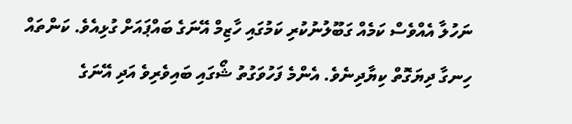ނަހުލާ އެއްވެސް ކަމެއް ގަބޫލުނުކުރި ކަމުގައި ހާޒިމް އޭނަގެ ބައްޕައަށް ގުޅިއެވެ. ކަންތައް ހިނގާ ދިޔަގޮތް ކިޔާދިނެވެ. އެންމެ ފަހުވަގުތު ޝޯގައި ބައިވެރިވެ އަދި އޭނަގެ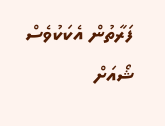ފަރާތުން އެކަކުވެސް ޝޯއަށް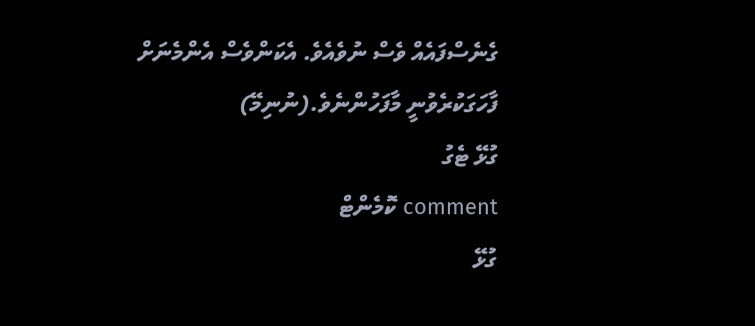ގެނެސްފައެއް ވެސް ނުވެއެވެ. އެކަންވެސް އެންމެނަށް ފާހަގަކުރެވުނީ މާފަހުންނެވެ.(ނުނިމޭ)
ގުޅޭ ޓެގު
comment ކޮމެންޓް
ގުޅޭ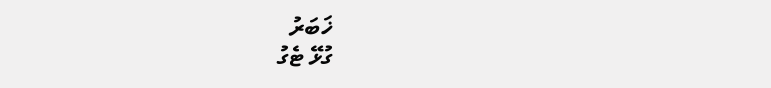ޚަބަރު
ގުޅޭ ޓެގު